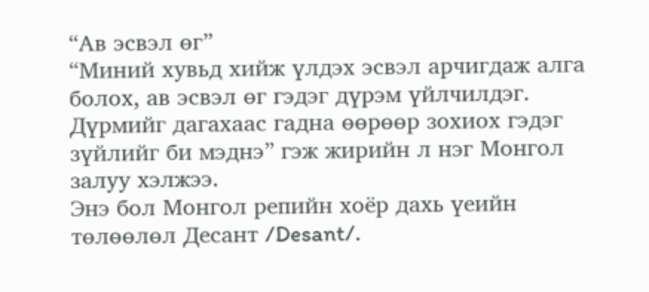“Ав эсвэл өг”
“Миний хувьд хийж үлдэх эсвэл арчигдаж алга болох, ав эсвэл өг гэдэг дүрэм үйлчилдэг. Дүрмийг дагахаас гадна өөрөөр зохиох гэдэг зүйлийг би мэднэ” гэж жирийн л нэг Монгол залуу хэлжээ.
Энэ бол Монгол репийн хоёр дахь үеийн төлөөлөл Десант /Desant/.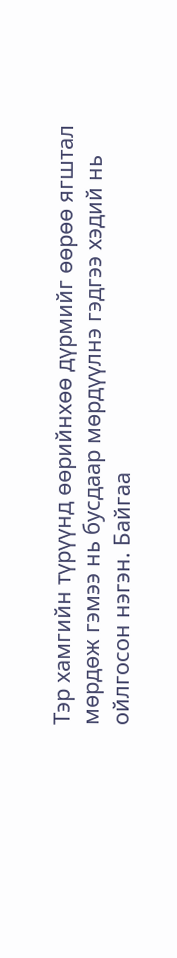Тэр хамгийн түрүүнд өөрийнхөө дүрмийг өөрөө ягштал мөрдөж гэмээ нь бусдаар мөрдүүлнэ гэдгээ хэдий нь ойлгосон нэгэн. Байгаа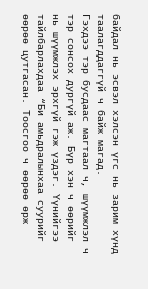байдал нь эсвэл хэлсэн үгс нь зарим хүнд таалагддаггүй ч байж магад.
Гэхдээ тэр бусдаас магтаал ч, шүүмжлэл ч тэр сонсох дургүй аж. Бүр хэн ч өөрийг нь шүүмжлэх эрхгүй гэж үздэг. Үүнийгээ тайлбарлахдаа “Би амьдралынхаа суурийг өөрөө цутгасан. Тоосгоо ч өөрөө өрж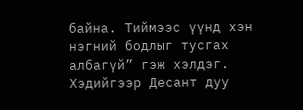байна. Тиймээс үүнд хэн нэгний бодлыг тусгах албагүй” гэж хэлдэг.
Хэдийгээр Десант дуу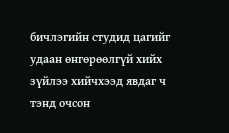бичлэгийн студид цагийг удаан өнгөрөөлгүй хийх зүйлээ хийчхээд явдаг ч тэнд очсон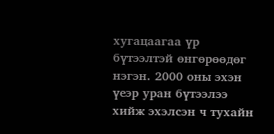хугацаагаа үр бүтээлтэй өнгөрөөдөг нэгэн. 2000 оны эхэн үеэр уран бүтээлээ хийж эхэлсэн ч тухайн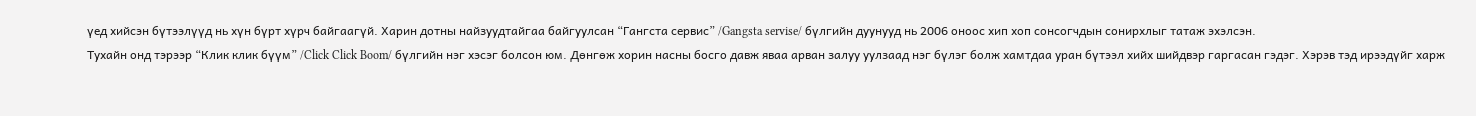үед хийсэн бүтээлүүд нь хүн бүрт хүрч байгаагүй. Харин дотны найзуудтайгаа байгуулсан “Гангста сервис” /Gangsta servise/ бүлгийн дуунууд нь 2006 оноос хип хоп сонсогчдын сонирхлыг татаж эхэлсэн.
Тухайн онд тэрээр “Клик клик бүүм” /Click Click Boom/ бүлгийн нэг хэсэг болсон юм. Дөнгөж хорин насны босго давж яваа арван залуу уулзаад нэг бүлэг болж хамтдаа уран бүтээл хийх шийдвэр гаргасан гэдэг. Хэрэв тэд ирээдүйг харж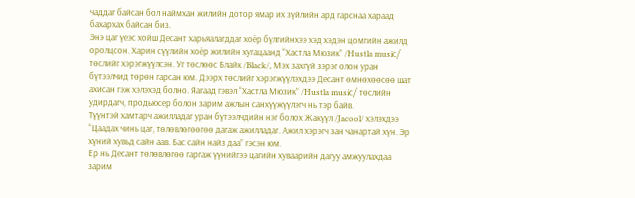чаддаг байсан бол наймхан жилийн дотор ямар их зүйлийн ард гарснаа хараад бахархах байсан биз.
Энэ цаг үеэс хойш Десант харьяалагддаг хоёр бүлгийнхээ хэд хэдэн цомгийн ажилд оролцсон. Харин сүүлийн хоёр жилийн хугацаанд “Хастла Мюзик” /Hustla musiс/ төслийг хэрэгжүүлсэн. Уг төслөөс Блайк /Black/, Мэх захгүй зэрэг олон уран бүтээлчид төрөн гарсан юм. Дээрх төслийг хэрэгжүүлэхдээ Десант өмнөхөөсөө шат ахисан гэж хэлэхэд болно. Яагаад гэвэл “Хастла Мюзик” /Hustla musiс/ төслийн удирдагч, продьюсер болон зарим ажлын санхүүжүүлэгч нь тэр байв.
Түүнтэй хамтарч ажилладаг уран бүтээлчдийн нэг болох Жакүүл /Jacool/ хэлэхдээ “Цаадах чинь цаг, төлөвлөгөөгөө дагаж ажилладаг. Ажил хэрэгч зан чанартай хүн. Эр хүний хувьд сайн аав. Бас сайн найз даа” гэсэн юм.
Ер нь Десант төлөвлөгөө гаргаж үүнийгээ цагийн хуваарийн дагуу амжуулахдаа зарим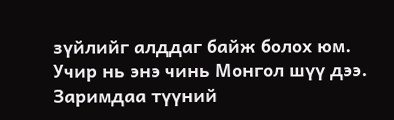зүйлийг алддаг байж болох юм. Учир нь энэ чинь Монгол шүү дээ. Заримдаа түүний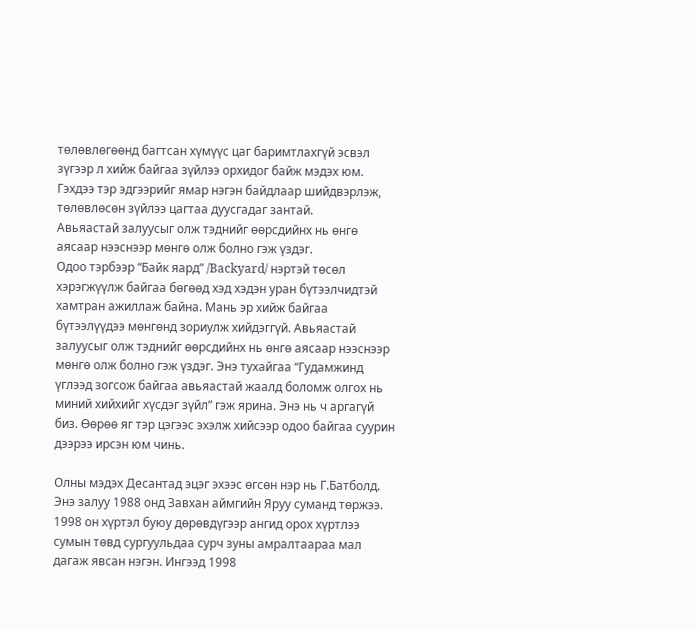төлөвлөгөөнд багтсан хүмүүс цаг баримтлахгүй эсвэл зүгээр л хийж байгаа зүйлээ орхидог байж мэдэх юм. Гэхдээ тэр эдгээрийг ямар нэгэн байдлаар шийдвэрлэж, төлөвлөсөн зүйлээ цагтаа дуусгадаг зантай.
Авьяастай залуусыг олж тэднийг өөрсдийнх нь өнгө аясаар нээснээр мөнгө олж болно гэж үздэг.
Одоо тэрбээр “Байк яард” /Backyard/ нэртэй төсөл хэрэгжүүлж байгаа бөгөөд хэд хэдэн уран бүтээлчидтэй хамтран ажиллаж байна. Мань эр хийж байгаа бүтээлүүдээ мөнгөнд зориулж хийдэггүй. Авьяастай залуусыг олж тэднийг өөрсдийнх нь өнгө аясаар нээснээр мөнгө олж болно гэж үздэг. Энэ тухайгаа “Гудамжинд үглээд зогсож байгаа авьяастай жаалд боломж олгох нь миний хийхийг хүсдэг зүйл” гэж ярина. Энэ нь ч аргагүй биз. Өөрөө яг тэр цэгээс эхэлж хийсээр одоо байгаа суурин дээрээ ирсэн юм чинь.

Олны мэдэх Десантад эцэг эхээс өгсөн нэр нь Г.Батболд. Энэ залуу 1988 онд Завхан аймгийн Яруу суманд төржээ. 1998 он хүртэл буюу дөрөвдүгээр ангид орох хүртлээ сумын төвд сургуульдаа сурч зуны амралтаараа мал дагаж явсан нэгэн. Ингээд 1998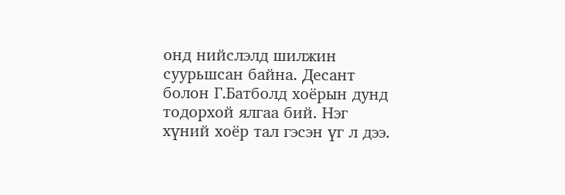онд нийслэлд шилжин суурьшсан байна. Десант болон Г.Батболд хоёрын дунд тодорхой ялгаа бий. Нэг хүний хоёр тал гэсэн үг л дээ.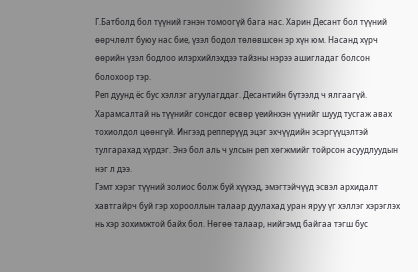Г.Батболд бол түүний гэнэн томоогүй бага нас. Харин Десант бол түүний өөрчлөлт буюу нас бие, үзэл бодол төлөвшсөн эр хүн юм. Насанд хүрч өөрийн үзэл бодлоо илэрхийлэхдээ тайзны нэрээ ашигладаг болсон болохоор тэр.
Реп дуунд ёс бус хэллэг агуулагддаг. Десантийн бүтээлд ч ялгаагүй. Харамсалтай нь түүнийг сонсдог өсвөр үеийнхэн үүнийг шууд тусгаж авах тохиолдол цөөнгүй. Ингээд репперүүд эцэг эхчүүдийн эсэргүүцэлтэй тулгарахад хүрдэг. Энэ бол аль ч улсын реп хөгжмийг тойрсон асуудлуудын нэг л дээ.
Гэмт хэрэг түүний золиос болж буй хүүхэд, эмэгтэйчүүд эсвэл архидалт хавтгайрч буй гэр хорооллын талаар дуулахад уран яруу үг хэллэг хэрэглэх нь хэр зохимжтой байх бол. Нөгөө талаар, нийгэмд байгаа тэгш бус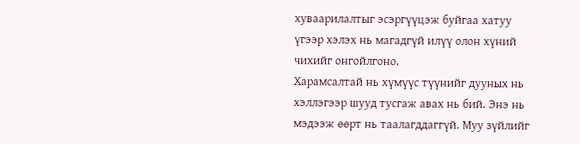хуваарилалтыг эсэргүүцэж буйгаа хатуу үгээр хэлэх нь магадгүй илүү олон хүний чихийг онгойлгоно.
Харамсалтай нь хүмүүс түүнийг дууных нь хэллэгээр шууд тусгаж авах нь бий. Энэ нь мэдээж өөрт нь таалагддаггүй. Муу зүйлийг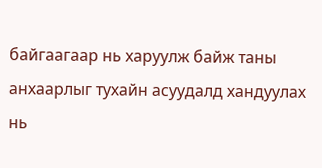байгаагаар нь харуулж байж таны анхаарлыг тухайн асуудалд хандуулах нь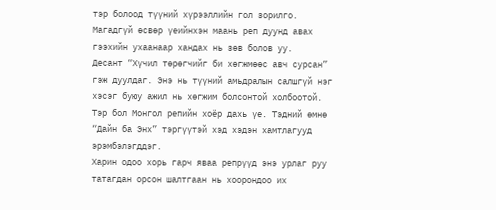тэр болоод түүний хүрээллийн гол зорилго. Магадгүй өсвөр үеийнхэн маань реп дуунд авах гээхийн ухаанаар хандах нь зөв болов уу.
Десант “Хүчил төрөгчийг би хөгжмөөс авч сурсан” гэж дуулдаг. Энэ нь түүний амьдралын салшгүй нэг хэсэг буюу ажил нь хөгжим болсонтой холбоотой. Тэр бол Монгол репийн хоёр дахь үе. Тэдний өмнө “Дайн ба Энх” тэргүүтэй хэд хэдэн хамтлагууд эрэмбэлэгддэг.
Харин одоо хорь гарч яваа репрүүд энэ урлаг руу татагдан орсон шалтгаан нь хоорондоо их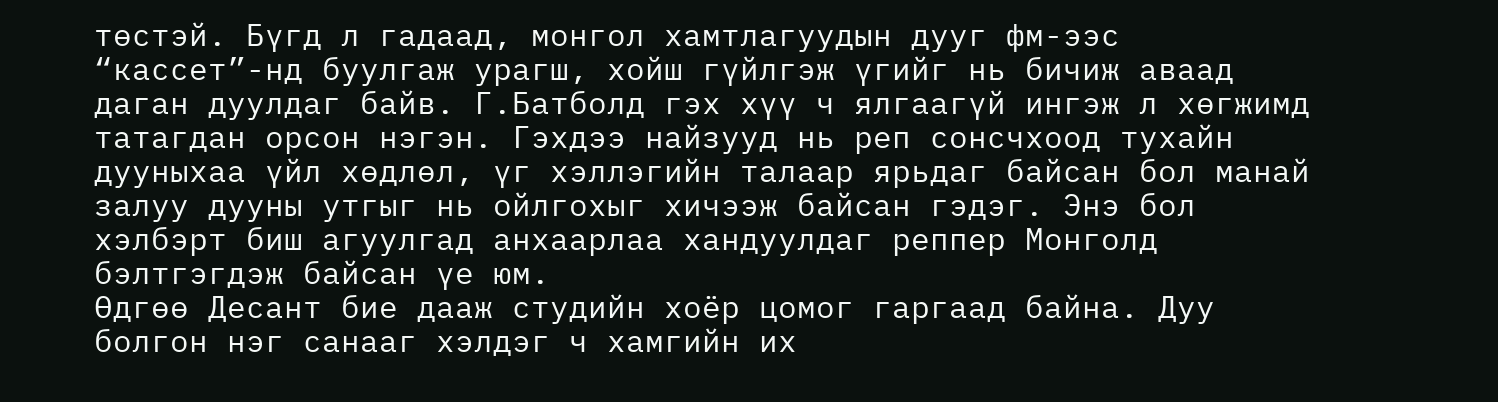төстэй. Бүгд л гадаад, монгол хамтлагуудын дууг фм-ээс “кассет”-нд буулгаж урагш, хойш гүйлгэж үгийг нь бичиж аваад даган дуулдаг байв. Г.Батболд гэх хүү ч ялгаагүй ингэж л хөгжимд татагдан орсон нэгэн. Гэхдээ найзууд нь реп сонсчхоод тухайн дууныхаа үйл хөдлөл, үг хэллэгийн талаар ярьдаг байсан бол манай залуу дууны утгыг нь ойлгохыг хичээж байсан гэдэг. Энэ бол хэлбэрт биш агуулгад анхаарлаа хандуулдаг реппер Монголд бэлтгэгдэж байсан үе юм.
Өдгөө Десант бие дааж студийн хоёр цомог гаргаад байна. Дуу болгон нэг санааг хэлдэг ч хамгийн их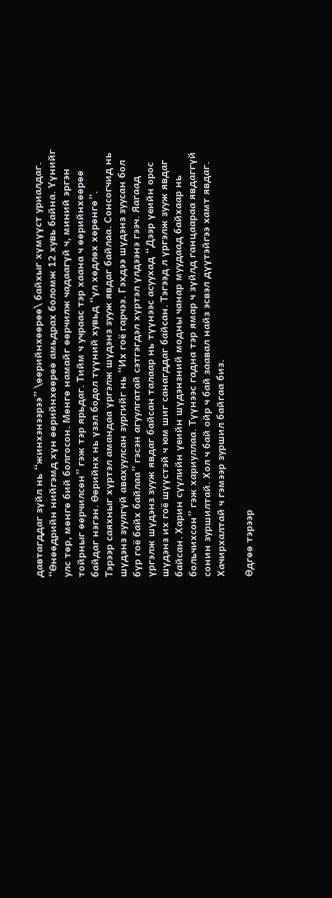давтагддаг зүйл нь “жинхэнээрээ” \өөрийнхөөрөө\ байхыг хүмүүст уриалдаг. “Өнөөдрийн нийгэмд хүн өөрийнхөөрөө амьдрах боломж 12 хувь байна. Үүнийг улс төр, мөнгө бий болгосон. Мөнгө намайг өөрчилж чадаагүй ч, миний эргэн тойрныг өөрчилсөн” гэж тэр ярьдаг. Тийм ч учраас тэр хаана ч өөрийнхөөрөө байдаг нэгэн. Өөрийнх нь үзэл бодол түүний хувьд “үл хөдлөх хөрөнгө”.
Тэрээр саяхныг хүртэл амандаа үргэлж шүдэнз зууж явдаг байлаа. Сонсогчид нь шүдэнз зуулгүй авахуулсан зургийг нь “Их гоё гарчээ. Гэхдээ шүдэнз зуусан бол бүр гоё байх байлаа” гэсэн агуулгатай сэтгэгдэл хүртэл үлдээнэ гээч. Яагаад үргэлж шүдэнз зууж явдаг байсан талаар нь түүнээс асуухад “Дээр үеийн орос шүдэнз их гоё шүүстэй ч юм шиг санагддаг байсан. Тэгээд л үргэлж зууж явдаг байсан. Харин сүүлийн үеийн шүдэнзний модны чанар муудаад байхаар нь больчихсон” гэж хариуллаа. Түүнээс гадна тэр ямар ч зүйлд ганцаараа явдаггүй сонин зуршилтай. Хол ч бай ойр ч бай заавал найз эсвэл дүүтэйгээ хамт явдаг. Хачирхалтай ч гэмээр зуршил байгаа биз.

Өдгөө тэрээр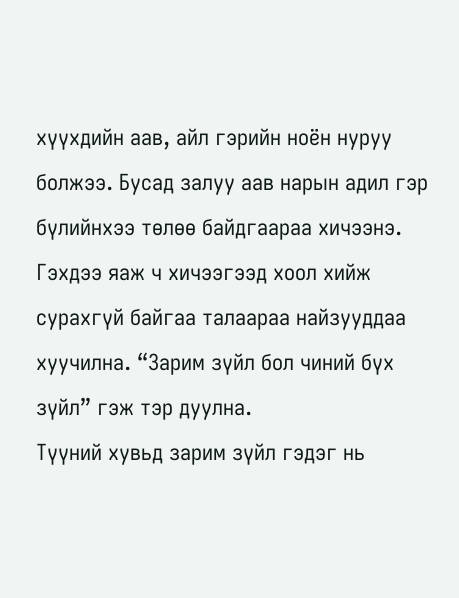хүүхдийн аав, айл гэрийн ноён нуруу болжээ. Бусад залуу аав нарын адил гэр бүлийнхээ төлөө байдгаараа хичээнэ. Гэхдээ яаж ч хичээгээд хоол хийж сурахгүй байгаа талаараа найзууддаа хуучилна. “Зарим зүйл бол чиний бүх зүйл” гэж тэр дуулна.
Түүний хувьд зарим зүйл гэдэг нь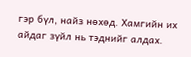гэр бүл, найз нөхөд. Хамгийн их айдаг зүйл нь тэднийг алдах.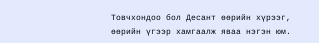Товчхондоо бол Десант өөрийн хүрээг, өөрийн үгээр хамгаалж яваа нэгэн юм.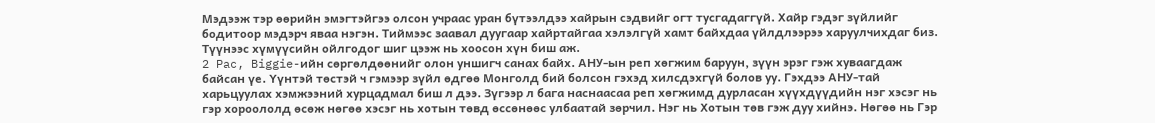Мэдээж тэр өөрийн эмэгтэйгээ олсон учраас уран бүтээлдээ хайрын сэдвийг огт тусгадаггүй. Хайр гэдэг зүйлийг бодитоор мэдэрч яваа нэгэн. Тиймээс заавал дуугаар хайртайгаа хэлэлгүй хамт байхдаа үйлдлээрээ харуулчихдаг биз. Түүнээс хүмүүсийн ойлгодог шиг цээж нь хоосон хүн биш аж.
2 Pac, Biggie-ийн сөргөлдөөнийг олон уншигч санах байх. АНУ-ын реп хөгжим баруун, зүүн эрэг гэж хуваагдаж байсан үе. Үүнтэй төстэй ч гэмээр зүйл өдгөө Монголд бий болсон гэхэд хилсдэхгүй болов уу. Гэхдээ АНУ-тай харьцуулах хэмжээний хурцадмал биш л дээ. Зүгээр л бага наснаасаа реп хөгжимд дурласан хүүхдүүдийн нэг хэсэг нь гэр хороололд өсөж нөгөө хэсэг нь хотын төвд өссөнөөс улбаатай зөрчил. Нэг нь Хотын төв гэж дуу хийнэ. Нөгөө нь Гэр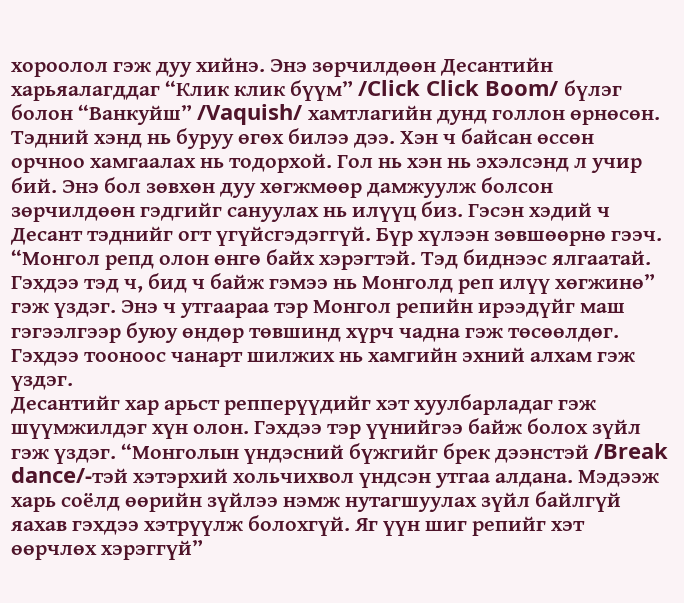хороолол гэж дуу хийнэ. Энэ зөрчилдөөн Десантийн харьяалагддаг “Клик клик бүүм” /Click Click Boom/ бүлэг болон “Ванкуйш” /Vaquish/ хамтлагийн дунд голлон өрнөсөн. Тэдний хэнд нь буруу өгөх билээ дээ. Хэн ч байсан өссөн орчноо хамгаалах нь тодорхой. Гол нь хэн нь эхэлсэнд л учир бий. Энэ бол зөвхөн дуу хөгжмөөр дамжуулж болсон зөрчилдөөн гэдгийг сануулах нь илүүц биз. Гэсэн хэдий ч Десант тэднийг огт үгүйсгэдэггүй. Бүр хүлээн зөвшөөрнө гээч. “Монгол репд олон өнгө байх хэрэгтэй. Тэд биднээс ялгаатай. Гэхдээ тэд ч, бид ч байж гэмээ нь Монголд реп илүү хөгжинө” гэж үздэг. Энэ ч утгаараа тэр Монгол репийн ирээдүйг маш гэгээлгээр буюу өндөр төвшинд хүрч чадна гэж төсөөлдөг. Гэхдээ тооноос чанарт шилжих нь хамгийн эхний алхам гэж үздэг.
Десантийг хар арьст репперүүдийг хэт хуулбарладаг гэж шүүмжилдэг хүн олон. Гэхдээ тэр үүнийгээ байж болох зүйл гэж үздэг. “Монголын үндэсний бүжгийг брек дээнстэй /Break dance/-тэй хэтэрхий хольчихвол үндсэн утгаа алдана. Мэдээж харь соёлд өөрийн зүйлээ нэмж нутагшуулах зүйл байлгүй яахав гэхдээ хэтрүүлж болохгүй. Яг үүн шиг репийг хэт өөрчлөх хэрэггүй”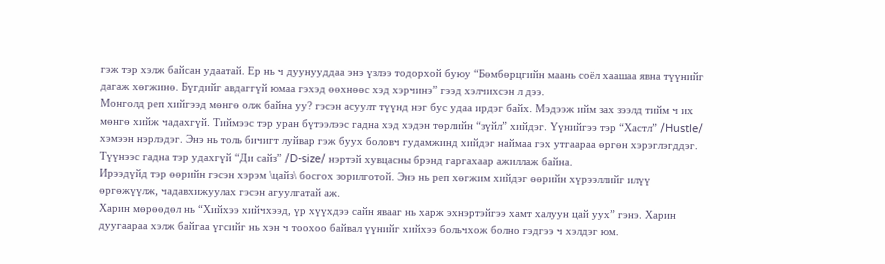гэж тэр хэлж байсан удаатай. Ер нь ч дуунууддаа энэ үзлээ тодорхой буюу “Бөмбөрцгийн маань соёл хаашаа явна түүнийг дагаж хөгжинө. Бүгдийг авдаггүй юмаа гэхэд өөхнөөс хэд хэрчинэ” гээд хэлчихсэн л дээ.
Монголд реп хийгээд мөнгө олж байна уу? гэсэн асуулт түүнд нэг бус удаа ирдэг байх. Мэдээж ийм зах зээлд тийм ч их мөнгө хийж чадахгүй. Тиймээс тэр уран бүтээлээс гадна хэд хэдэн төрлийн “зүйл” хийдэг. Үүнийгээ тэр “Хастл” /Hustle/ хэмээн нэрлэдэг. Энэ нь толь бичигт луйвар гэж буух боловч гудамжинд хийдэг наймаа гэх утгаараа өргөн хэрэглэгддэг. Түүнээс гадна тэр удахгүй “Ди сайз” /D-size/ нэртэй хувцасны брэнд гаргахаар ажиллаж байна.
Ирээдүйд тэр өөрийн гэсэн хэрэм \цайз\ босгох зорилготой. Энэ нь реп хөгжим хийдэг өөрийн хүрээллийг илүү өргөжүүлж, чадавхижуулах гэсэн агуулгатай аж.
Харин мөрөөдөл нь “Хийхээ хийчхээд, үр хүүхдээ сайн явааг нь харж эхнэртэйгээ хамт халуун цай уух” гэнэ. Харин дуугаараа хэлж байгаа үгсийг нь хэн ч тоохоо байвал үүнийг хийхээ больчхож болно гэдгээ ч хэлдэг юм.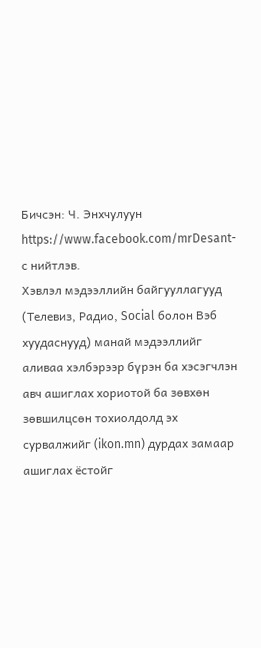Бичсэн: Ч. Энхчулуун
https://www.facebook.com/mrDesant-с нийтлэв.
Хэвлэл мэдээллийн байгууллагууд (Телевиз, Радио, Social болон Вэб хуудаснууд) манай мэдээллийг аливаа хэлбэрээр бүрэн ба хэсэгчлэн авч ашиглах хориотой ба зөвхөн зөвшилцсөн тохиолдолд эх сурвалжийг (ikon.mn) дурдах замаар ашиглах ёстойг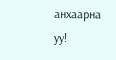анхаарна уу!